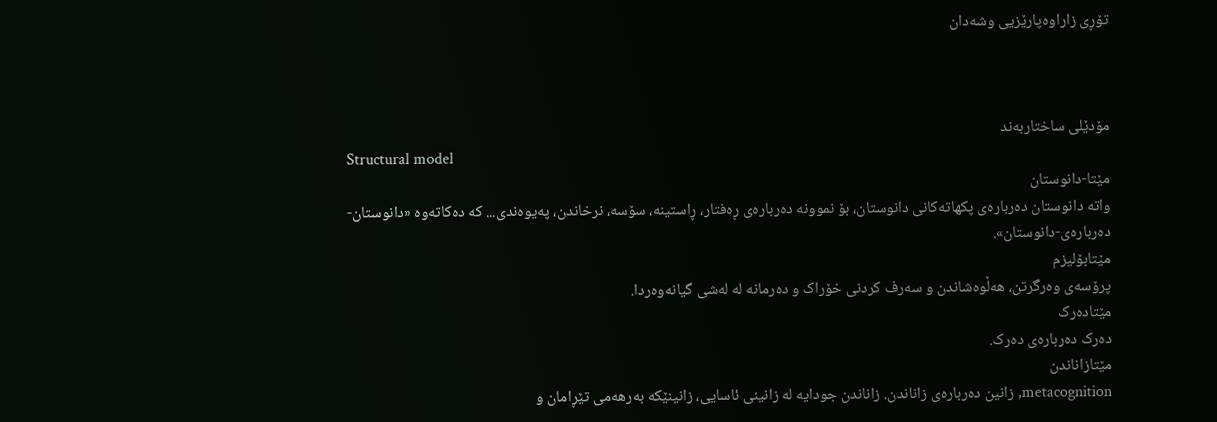تۆڕی زاراوەپارێزیی وشەدان



مۆدێلی ساختاربەند
Structural model
مێتا-دانوستان
واتە دانوستان دەربارەی پکهاتەکانی دانوستان، بۆ نموونە دەربارەی ڕەفتار، ڕاستینە، سۆسە، نرخاندن، پەیوەندی... کە دەکاتەوە «دانوستان-دەربارەی-دانوستان».
مێتابۆلیزم
پرۆسەی وەرگرتن، هەڵوەشاندن و سەرف کردنی خۆراک و دەرمانە لە لەشی گیانەوەردا.
مێتادەرک
دەرک دەربارەی دەرک.
مێتازاناندن
metacognition, زانین دەربارەی زاناندن. زاناندن جودایە لە زانینی ئاسایی، زانینێکە بەرهەمی تێڕامان و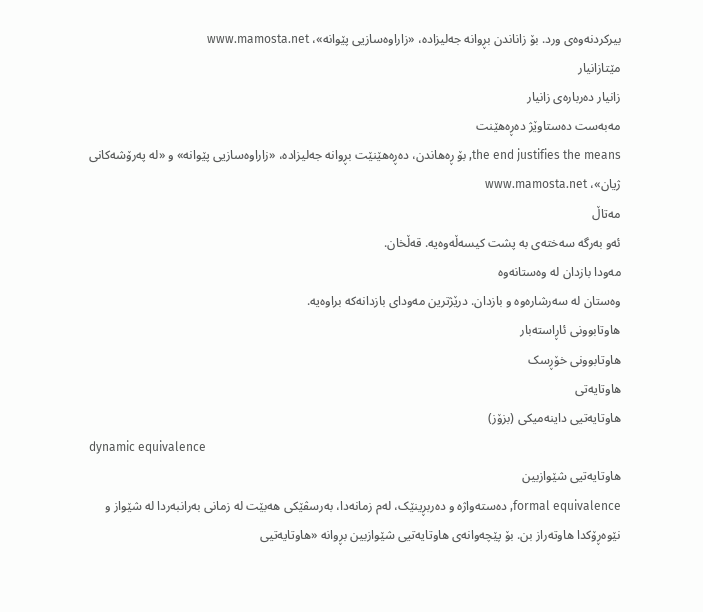بیرکردنەوەی ورد. بۆ زاناندن بڕوانە جەلیزادە، «زاراوەسازیی پێوانە»، www.mamosta.net
مێتازانیار
زانیار دەربارەی زانیار
مەبەست دەستاوێژ دەڕەهێنت
the end justifies the means, بۆ ڕەهاندن، دەڕەهێنێت بڕوانە جەلیزادە، «زاراوەسازیی پێوانە» و «لە پەرۆشەکانی ژیان»، www.mamosta.net
مەتاڵ
ئەو بەرگە سەختەی بە پشت کیسەڵەوەیە. قەڵخان.
مەودا بازدان لە وەستانەوە
وەستان لە سەرشارەوە و بازدان. درێژترین مەودای بازدانەکە براوەیە.
هاوتابوونی ئاڕاستەبار
هاوتابوونی خۆڕسک
هاوتایەتی
هاوتایەتیی داینەمیکی (بزۆز)
dynamic equivalence
هاوتایەتیی شێوازبین
formal equivalence, دەستەواژە و دەربڕینێک، لەم زمانەدا، بەرسڤێکی هەبێت لە زمانی بەرانبەردا لە شێواز و نێوەڕۆکدا هاوتەراز بن. بۆ پێچەوانەی هاوتایەتیی شێوازبین بڕوانە «هاوتایەتیی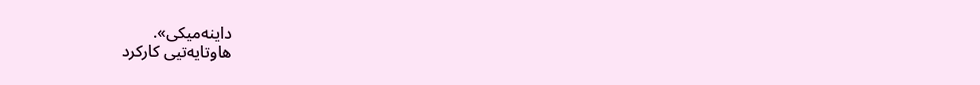داینەمیکی».
هاوتایەتیی کارکرد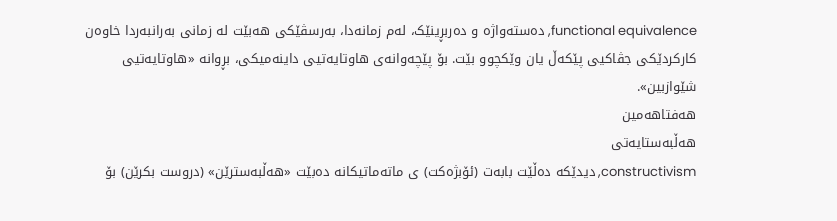functional equivalence, دەستەواژە و دەربڕینێک، لەم زمانەدا، بەرسڤێکی هەبێت لە زمانی بەرانبەردا خاوەن کارکردێکی جڤاکیی پێکەڵ یان وێکچوو بێت. بۆ پێچەوانەی هاوتایەتیی داینەمیکی، بڕوانە «هاوتایەتیی شێوازبین».
هەفتاهەمین
هەڵبەستایەتی
constructivism, دیدێکە دەڵێت بابەت (ئۆبژەکت) ی ماتەماتیکانە دەبێت «هەڵبەسترێن» (دروست بکرێن) بۆ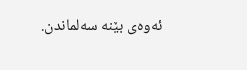ئەوەی بێنە سەلماندن.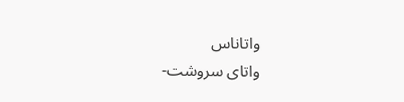واتاناس
واتای سروشت-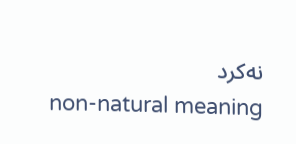نەکرد
non-natural meaning